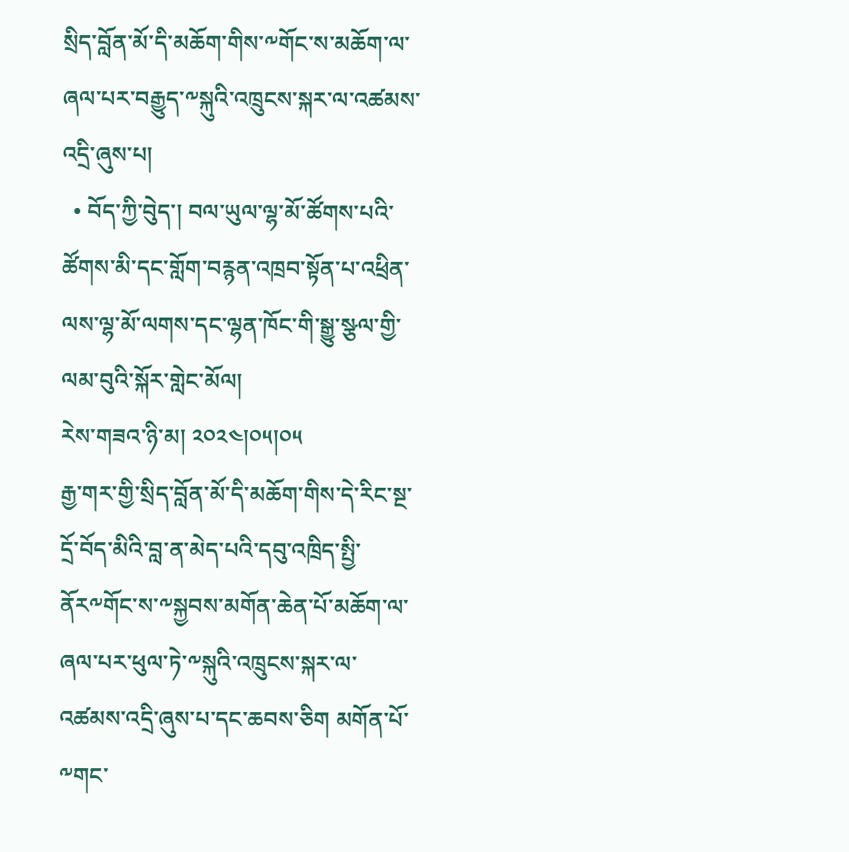སྲིད་བློན་མོ་དི་མཆོག་གིས་༸གོང་ས་མཆོག་ལ་ཞལ་པར་བརྒྱུད་༸སྐུའི་འཁྲུངས་སྐར་ལ་འཚམས་འདྲི་ཞུས་པ།
  • བོད་ཀྱི་བེུད་། བལ་ཡུལ་ལྷ་མོ་ཚོགས་པའི་ཚོགས་མི་དང་གློག་བརྙན་འཁྲབ་སྟོན་པ་འཕྲིན་ལས་ལྷ་མོ་ལགས་དང་ལྷན་ཁོང་གི་སྒྱུ་སྩལ་གྱི་ལམ་བུའི་སྐོར་གླེང་མོལ།
རེས་གཟའ་ཉི་མ། ༢༠༢༤།༠༥།༠༥
རྒྱ་གར་གྱི་སྲིད་བློན་མོ་དི་མཆོག་གིས་དེ་རིང་སྔ་དྲོ་བོད་མིའི་བླ་ན་མེད་པའི་དབུ་འཁྲིད་སྤྱི་ནོར༸གོང་ས་༸སྐྱབས་མགོན་ཆེན་པོ་མཆོག་ལ་ཞལ་པར་ཕུལ་ཏེ་༸སྐུའི་འཁྲུངས་སྐར་ལ་འཚམས་འདྲི་ཞུས་པ་དང་ཆབས་ཅིག མགོན་པོ་༸གང་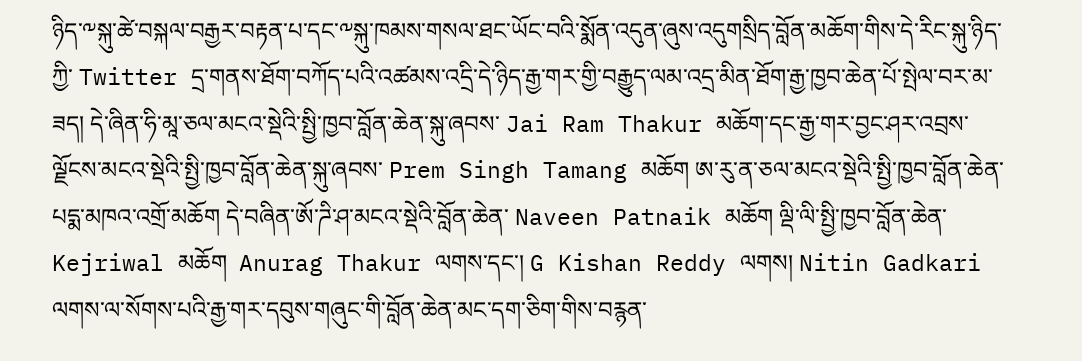ཉིད་༸སྐུ་ཚེ་བསྐལ་བརྒྱར་བརྟན་པ་དང་༸སྐུ་ཁམས་གསལ་ཐང་ཡོང་བའི་སྨོན་འདུན་ཞུས་འདུགསྲིད་བློན་མཆོག་གིས་དེ་རིང་སྐུ་ཉིད་ཀྱི་ Twitter དྲ་གནས་ཐོག་བཀོད་པའི་འཚམས་འདྲི་དེ་ཉིད་རྒྱ་གར་གྱི་བརྒྱུད་ལམ་འདྲ་མིན་ཐོག་རྒྱ་ཁྱབ་ཆེན་པོ་སྤེལ་བར་མ་ཟད། དེ་ཞིན་ཧི་མཱ་ཅལ་མངའ་སྡེའི་སྤྱི་ཁྱབ་བློན་ཆེན་སྐུ་ཞབས་ Jai Ram Thakur མཆོག་དང་རྒྱ་གར་བྱང་ཤར་འབྲས་ལྗོངས་མངའ་སྡེའི་སྤྱི་ཁྱབ་བློན་ཆེན་སྐུ་ཞབས་ Prem Singh Tamang མཆོག ཨ་རུ་ན་ཅལ་མངའ་སྡེའི་སྤྱི་ཁྱབ་བློན་ཆེན་པདྨ་མཁའ་འགྲོ་མཆོག དེ་བཞིན་ཨོ་ཌི་ཤ་མངའ་སྡེའི་བློན་ཆེན་ Naveen Patnaik མཆོག ལྡི་ལི་སྤྱི་ཁྱབ་བློན་ཆེན་ Kejriwal མཆོག  Anurag Thakur ལགས་དང་། G Kishan Reddy ལགས། Nitin Gadkari ལགས་ལ་སོགས་པའི་རྒྱ་གར་དབུས་གཞུང་གི་བློན་ཆེན་མང་དག་ཅིག་གིས་བརྙན་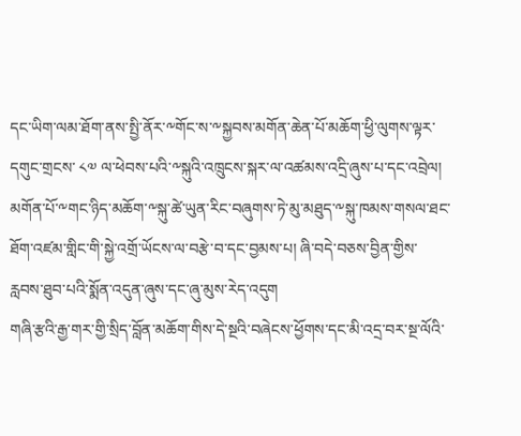དང་ཡིག་ལམ་ཐོག་ནས་སྤྱི་ནོར་༸གོང་ས་༸སྐྱབས་མགོན་ཆེན་པོ་མཆོག་ཕྱི་ལུགས་ལྟར་དགུང་གྲངས་ ༨༧ ལ་ཕེབས་པའི་༸སྐུའི་འཁྲུངས་སྐར་ལ་འཚམས་འདྲི་ཞུས་པ་དང་འབྲེལ། མགོན་པོ་༸གང་ཉིད་མཆོག་༸སྐུ་ཚེ་ཡུན་རིང་བཞུགས་ཏེ་མུ་མཐུད་༸སྐུ་ཁམས་གསལ་ཐང་ཐོག་འཛམ་གླིང་གི་སྐྱེ་འགྲོ་ཡོངས་ལ་བརྩེ་བ་དང་བྱམས་པ། ཞི་བདེ་བཅས་བྱིན་གྱིས་རླབས་ཐུབ་པའི་སྨོན་འདུན་ཞུས་དང་ཞུ་མུས་རེད་འདུག
གཞི་རྩའི་རྒྱ་གར་གྱི་སྲིད་བློན་མཆོག་གིས་དེ་སྔའི་བཞེངས་ཕྱོགས་དང་མི་འདྲ་བར་སྔ་ལོའི་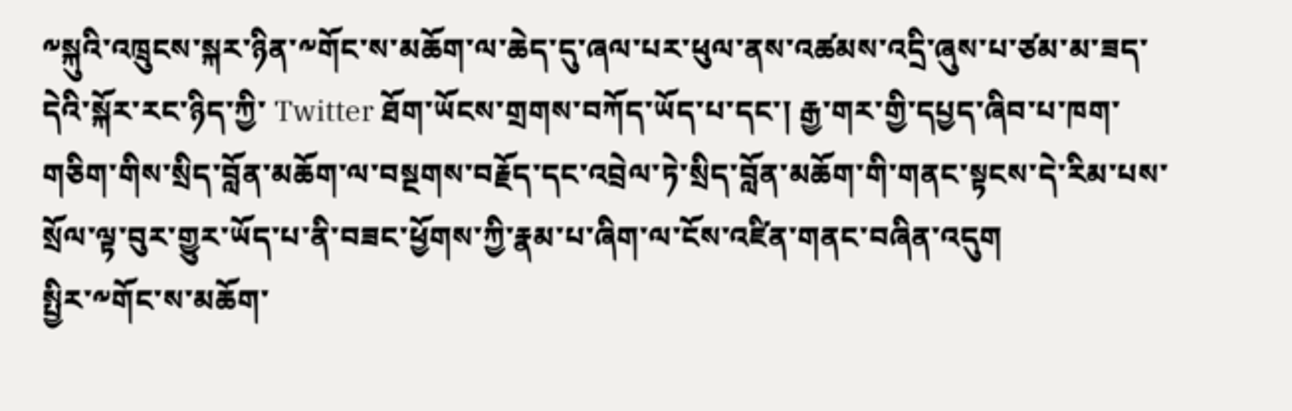༸སྐུའི་འཁྲུངས་སྐར་ཉིན་༸གོང་ས་མཆོག་ལ་ཆེད་དུ་ཞལ་པར་ཕུལ་ནས་འཚམས་འདྲི་ཞུས་པ་ཙམ་མ་ཟད་དེའི་སྐོར་རང་ཉིད་ཀྱི་ Twitter ཐོག་ཡོངས་གྲགས་བཀོད་ཡོད་པ་དང་། རྒྱ་གར་གྱི་དཔྱད་ཞིབ་པ་ཁག་གཅིག་གིས་སྲིད་བློན་མཆོག་ལ་བསྔགས་བརྗོད་དང་འབྲེལ་ཏེ་སྲིད་བློན་མཆོག་གི་གནང་སྟངས་དེ་རིམ་པས་སྲོལ་ལྟ་བུར་གྱུར་ཡོད་པ་ནི་བཟང་ཕྱོགས་ཀྱི་རྣམ་པ་ཞིག་ལ་ངོས་འཛིན་གནང་བཞིན་འདུག
སྤྱིར་༸གོང་ས་མཆོག་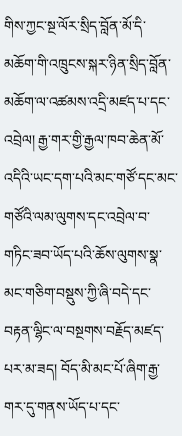གིས་ཀྱང་སྔ་ལོར་སྲིད་བློན་མོ་དི་མཆོག་གི་འཁྲུངས་སྐར་ཉིན་སྲིད་བློན་མཆོག་ལ་འཚམས་འདྲི་མཛད་པ་དང་འབྲེལ། རྒྱ་གར་གྱི་རྒྱལ་ཁབ་ཆེན་མོ་འདིའི་ཡང་དག་པའི་མང་གཙོ་དང་མང་གཙོའི་ལམ་ལུགས་དང་འབྲེལ་བ་གཏིང་ཟབ་ཡོད་པའི་ཆོས་ལུགས་སྣ་མང་གཅིག་བསྡུས་ཀྱི་ཞི་བདེ་དང་བརྟན་ལྷིང་ལ་བསྔགས་བརྗོད་མཛད་པར་མ་ཟད། བོད་མི་མང་པོ་ཞིག་རྒྱ་གར་དུ་གནས་ཡོད་པ་དང་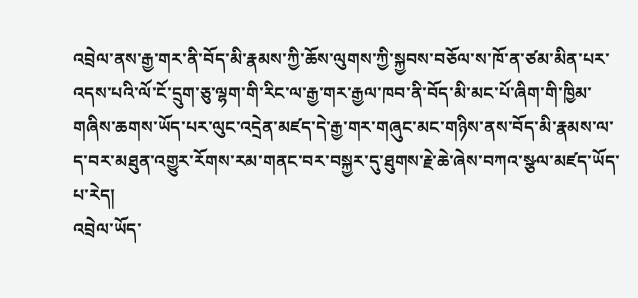འབྲེལ་ནས་རྒྱ་གར་ནི་བོད་མི་རྣམས་ཀྱི་ཆོས་ལུགས་ཀྱི་སྐྱབས་བཅོལ་ས་ཁོ་ན་ཙམ་མིན་པར་འདས་པའི་ལོ་ངོ་དྲུག་ཅུ་ལྷག་གི་རིང་ལ་རྒྱ་གར་རྒྱལ་ཁབ་ནི་བོད་མི་མང་པོ་ཞིག་གི་ཁྱིམ་གཞིས་ཆགས་ཡོད་པར་ལུང་འདྲེན་མཛད་དེ་རྒྱ་གར་གཞུང་མང་གཉིས་ནས་བོད་མི་རྣམས་ལ་ད་བར་མཐུན་འགྱུར་རོགས་རམ་གནང་བར་བསྐྱར་དུ་ཐུགས་རྗེ་ཆེ་ཞེས་བཀའ་སྩལ་མཛད་ཡོད་པ་རེད།
འབྲེལ་ཡོད་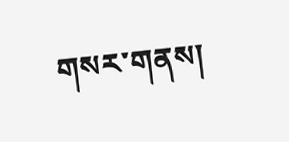གསར་གནས།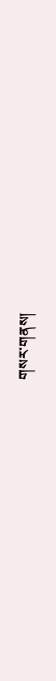གསར་གནས།